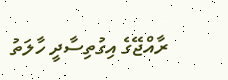ރާއްޖޭގެ އިގުތިސާދީ ހާލަތު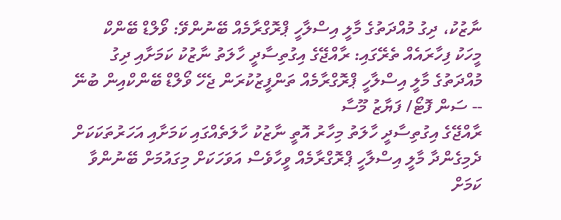ނާޒުކު، ދިގު މުއްދަތުގެ މާލީ އިސްލާހީ ޕްރޮގްރާމެއް ބޭނުންވޭ: ވޯލްޑް ބޭންކް
މީހަކު ފިހާރައެއް ތެރޭގައި: ރާއްޖޭގެ އިގުތިސާދީ ހާލަތު ނާޒުކު ކަމަށާއި ދިގު މުއްދަތުގެ މާލީ އިސްލާހީ ޕްރޮގްރާމެއް ތަންފީޒުކުރަން ޖެހޭ ވޯލްޑް ބޭންކްއިން ބުނޭ -- ސަން ފޮޓޯ/ ފަޔާޒު މޫސާ
ރާއްޖޭގެ އިގުތިސާދީ ހާލަތު މިހާރު އޮތީ ނާޒުކު ހާލަތެއްގައި ކަމަށާއި އަހަރުތަކަކަށް ދެމިގެންދާ މާލީ އިސްލާހީ ޕްރޮގްރާމެއް ވީހާވެސް އަވަހަކަށް މިގައުމަށް ބޭނުންވާ ކަމަށް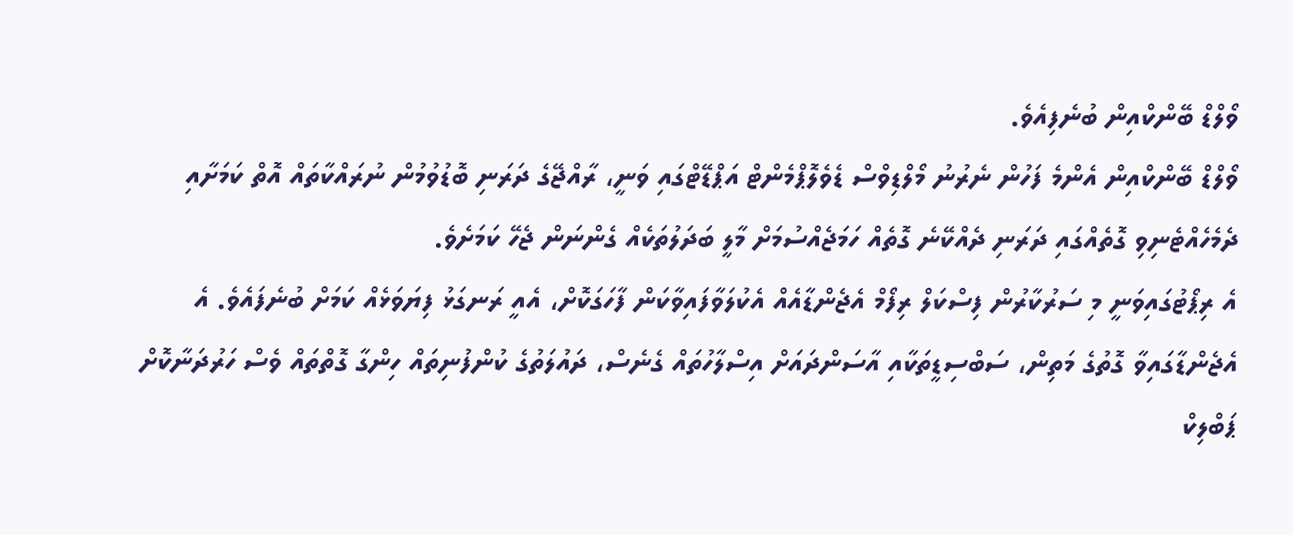ވޯލްޑް ބޭންކްއިން ބުނެފިއެވެ.
ވޯލްޑް ބޭންކްއިން އެންމެ ފަހުން ނެރުނު މޯލްޑިވްސް ޑެވެލޮޕްމެންޓް އަޕްޑޭޓްގައި ވަނީ، ރާއްޖޭގެ ދަރަނި ބޮޑުވުމުން ނުރައްކާތައް އޮތް ކަމަށާއި ދެމެހެއްޓެނިވި ގޮތެއްގައި ދަރަނި ދެއްކޭނެ ގޮތެއް ހަމަޖެއްސުމަށް މާލީ ބަދަލުތަކެއް ގެންނަން ޖެހޭ ކަމަށެވެ.
އެ ރިޕޯޓުގައިވަނީ މި ސަރުކާރުން ފިސްކަލް ރިފޯމް އެޖެންޑާއެއް އެކުލަވާފައިވާކަން ފާހަގަކޮށް، އެއީ ރަނގަޅު ފިޔަވަޅެއް ކަމަށް ބުނެފައެވެ. އެ އެޖެންޑާގައިވާ ގޮތުގެ މަތިން، ސަބްސިޑީތަކާއި އާސަންދައަށް އިސްލާހުތައް ގެނެސް، ދައުލަތުގެ ކުންފުނިތައް ހިންގާ ގޮތްތައް ވެސް ހަރުދަނާކޮށް ޕަބްލިކް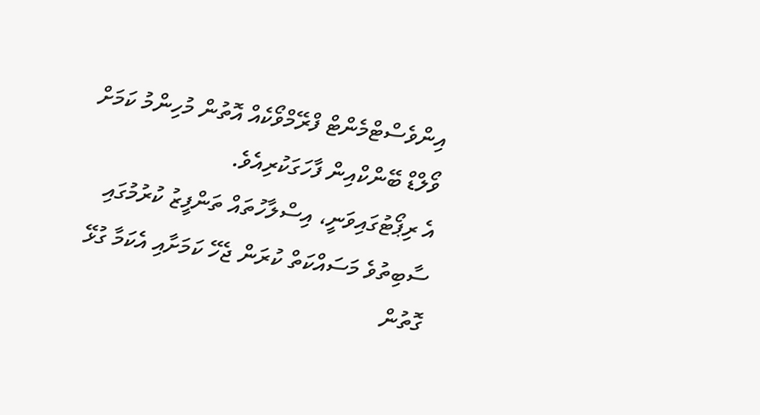އިންވެސްޓްމެންޓް ފްރޭމްވޯކެއް އޮތުން މުހިންމު ކަމަށް ވޯލްޑް ބޭންކްއިން ފާހަގަކުރިއެވެ.
އެ ރިޕޯޓުގައިވަނީ، އިސްލާހުތައް ތަންފީޒު ކުރުމުގައި ސާބިތުވެ މަސައްކަތް ކުރަން ޖެހޭ ކަމަށާއި އެކަމާ ގުޅޭ ގޮތުން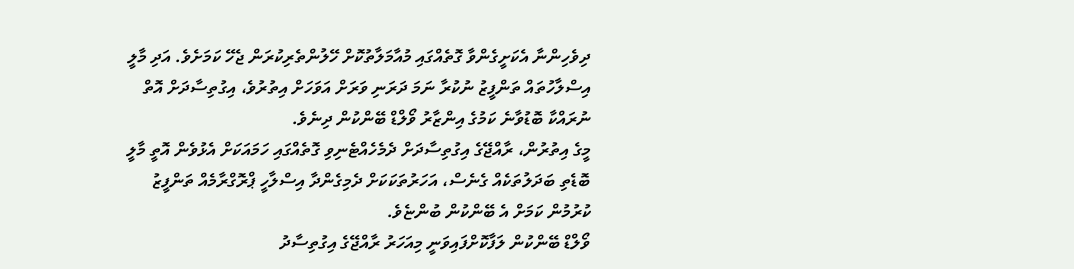ދިވެހިންނާ އެކަށީގެންވާ ގޮތެއްގައި މުއާމަލާތުކޮށް ހޭލުންތެރިކުރަން ޖެހޭ ކަމަށެވެ. އަދި މާލީ އިސްލާހުތައް ތަންފީޒު ނުކުރާ ނަމަ ދަރަނި ވަރަށް އަވަހަށް އިތުރުވެ، އިގުތިސާދަށް އޮތް ނުރައްކާ ބޮޑުވާނެ ކަމުގެ އިންޒާރު ވޯލްޑް ބޭންކުން ދިނެވެ.
މީގެ އިތުރުން، ރާއްޖޭގެ އިގުތިސާދަށް ދެމެހެއްޓެނިވި ގޮތެއްގައި ހަމައަކަށް އެޅުވެން އޮތީ މާލީ ބޮޑެތި ބަދަލުތަކެއް ގެނެސް، އަހަރުތަކަކަށް ދެމިގެންދާ އިސްލާހީ ޕްރޮގްރާމެއް ތަންފީޒު ކުރުމުން ކަމަށް އެ ބޭންކުން ބުންޏެވެ.
ވޯލްޑް ބޭންކުން ލަފާކޮށްފައިވަނީ މިއަހަރު ރާއްޖޭގެ އިގުތިސާދު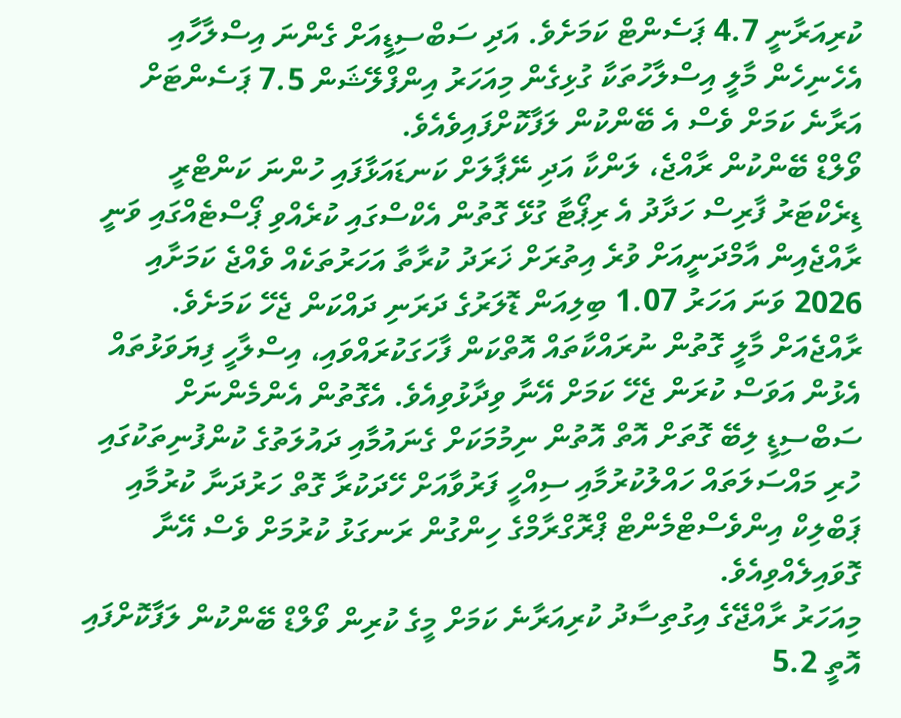ކުރިއަރާނީ 4.7 ޕަސެންޓް ކަމަށެވެ. އަދި ސަބްސިޑީއަށް ގެންނަ އިސްލާހާއި އެހެނިހެން މާލީ އިސްލާހުތަކާ ގުޅިގެން މިއަހަރު އިންފްލޭޝަން 7.5 ޕަސެންޓަށް އަރާނެ ކަމަށް ވެސް އެ ބޭންކުން ލަފާކޮށްފައިވެއެވެ.
ވޯލްޑް ބޭންކުން ރާއްޖެ، ލަންކާ އަދި ނޭޕާލަށް ކަނޑައަޅާފައި ހުންނަ ކަންޓްރީ ޑިރެކްޓަރު ފާރިސް ހަދާދު އެ ރިޕޯޓާ ގުޅޭ ގޮތުން އެކްސްގައި ކުރެއްވި ޕޯސްޓެއްގައި ވަނީ ރާއްޖެއިން އާމްދަނީއަށް ވުރެ އިތުރަށް ޚަރަދު ކުރާތާ އަހަރުތަކެއް ވެއްޖެ ކަމަށާއި 2026 ވަނަ އަހަރު 1.07 ބިލިއަން ޑޮލަރުގެ ދަރަނި ދައްކަން ޖެހޭ ކަމަށެވެ.
ރާއްޖެއަށް މާލީ ގޮތުން ނުރައްކާތައް އޮތްކަން ފާހަގަކުރައްވައި، އިސްލާހީ ފިޔަވަޅުތައް އެޅުން އަވަސް ކުރަން ޖެހޭ ކަމަށް އޭނާ ވިދާޅުވިއެވެ. އެގޮތުން އެންމެންނަށް ސަބްސިޑީ ލިބޭ ގޮތަށް އޮތް އޮތުން ނިމުމަކަށް ގެނައުމާއި ދައުލަތުގެ ކުންފުނިތަކުގައި ހުރި މައްސަލަތައް ހައްލުކުރުމާއި ސިއްހީ ފަރުވާއަށް ހޭދަކުރާ ގޮތް ހަރުދަނާ ކުރުމާއި ޕަބްލިކް އިންވެސްޓްމެންޓް ޕްރޮގްރާމްގެ ހިންގުން ރަނގަޅު ކުރުމަށް ވެސް އޭނާ ގޮވައިލެއްވިއެވެ.
މިއަހަރު ރާއްޖޭގެ އިގުތިސާދު ކުރިއަރާނެ ކަމަށް މީގެ ކުރިން ވޯލްޑް ބޭންކުން ލަފާކޮށްފައި އޮތީ 5.2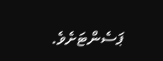ޕަސެންޓަށެވެ.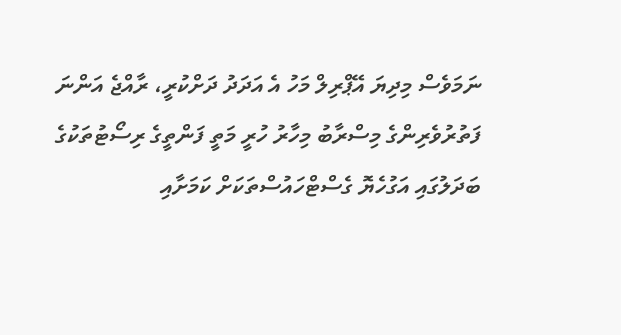ނަމަވެސް މިދިޔަ އޭޕްރިލް މަހު އެ އަދަދު ދަށްކުރީ، ރާއްޖެ އަންނަ ފަތުރުވެރިންގެ މިސްރާބު މިހާރު ހުރީ މަތީ ފަންތީގެ ރިސޯޓުތަކުގެ ބަދަލުގައި އަގުހެޔޮ ގެސްޓްހައުސްތަކަށް ކަމަށާއި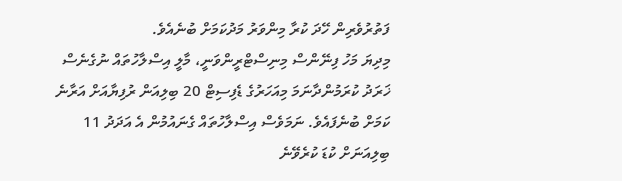ފަތުރުވެރިން ހޭދަ ކުރާ މިންވަރު މަދުކަމަށް ބުނެއެވެ.
މިދިޔަ މަހު ފިނޭންސް މިނިސްޓްރީންވަނީ، މާލީ އިސްލާހުތައް ނުގެނެސް ޚަރަދު ކުރަމުންދާނަމަ މިއަހަރުގެ ޑެފިސިޓް 20 ބިލިއަން ރުފިޔާއަށް އަރާނެ ކަމަށް ބުނެފައެވެ. ނަމަވެސް އިސްލާހުތައް ގެނައުމުން އެ އަދަދު 11 ބިލިއަނަށް ކުޑަ ކުރެވޭނެ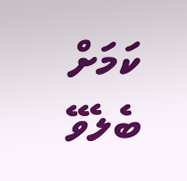ކަމަށް ބެލެވޭ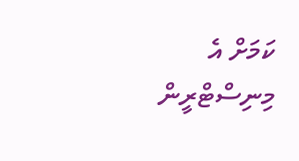ކަމަށް އެ މިނިސްޓްރީން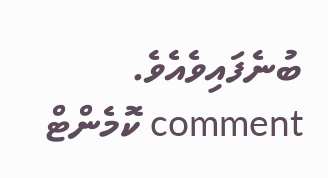ބުނެފައިވެއެވެ.
comment ކޮމެންޓް